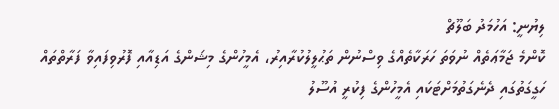ލިޔުނީ: އަހުމަދު ބަލޫޗް
ކޮންމެ ޖަމާޢަތެއް ނުވަތަ ހަރަކާތެއްގެ ވިސްނުން ތަޙުލީލުކުރާއިރު، އެމީހުންގެ މިޝަންގެ އަޑިއާއި ފޮރުވިފައިވާ ފަރާތްތައް ހަގީގަތުގައި ދެނެގަތުމަށްޓަކައި އެމީހުންގެ ފިކުރީ އުސޫލު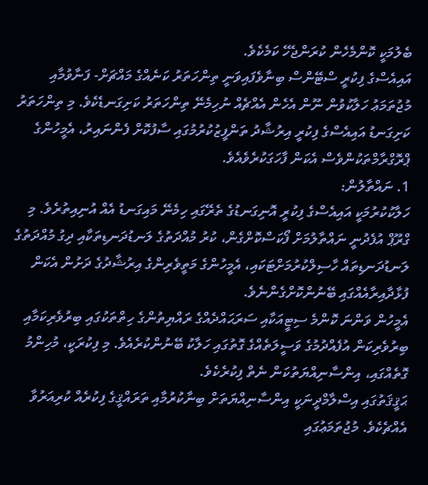ބެލުމަކީ ކޮންމެހެން ކުރަންޖެހޭ ކަމެކެވެ.
އައިއެސްގެ ފިކުރީ ސްޓޭންސް ބިނާވެފައިވަނީ ތިންހަތަރު ކަނެއްގެ މައްޗަށް- ފަނާވުމާއި މުޖުތަމަޢު ހަލާކުވުން ނޫން އެހެން އެއްޗެއް ނުހިމެނޭ ތިންހަތަރު ކަށިގަނޑެކެވެ. މި ތިންހަތަރު ކަށިގަނޑު އައިއެސްގެ ފިކުރީ އިރުޝާދު ތަންފީޒުކުރުމުގައި ސާފުކޮށް ފެންނައިރު، އެމީހުންގެ ޕްރޮގްރާމްތަކުންވެސް އެކަން ފާހަގަކުރެވެއެވެ.
1. ނައްތާލުން:
ހަލާކުކުރުމަކީ އައިއެސްގެ ފިކުރީ އޮނިގަނޑުގެ ތެރޭގައި ހިމެނޭ މައިގަނޑު އެއް އުނިއިތުރެވެ. މި ގްރޫޕް އުފެދުނީ ނައްތާލުމަށް ފޯކަސްކޮށްގެން، ކުރު މުއްދަތުގެ ލަނޑުދަނޑިތަކާއި ދިގު މުއްދަތުގެ ލަނޑުދަނޑިތައް ހާސިލްކުރުމަށްޓަކައި، އެމީހުންގެ މަތީވެރިންގެ އިރުޝާދުގެ ދަށުން އެކަން ފުޅާދާއިރާއެއްގައި ބޭނުންކޮށްގެންނެވެ.
އެމީހުން ވަންނަ ކޮންމެ ސިޓީއަކާއި ސަރަޙައްދެއްގެ ރައްޔިތުންގެ ހިތްތަކުގައި ބިރުވެރިކަމާއި ބިރުވެރިކަން އުފެއްދުމުގެ ވަސީލަތެއްގެ ގޮތުގައި ހަލާކު ބޭނުންކުރެއެވެ. މި ފިކުރަކީ، މުހިންމު ގޮތެއްގައި، އިންސާނިއްޔަތުކަން ނެތް ފިކުރެކެވެ.
ޙަޤީޤަތުގައި އިސްލާމްދީނަކީ އިންސާނިއްޔަތަށް ބިނާކުރުމާއި ތަރައްޤީގެ ފިކުރެއް ކުރިއަރުވާ އެއްޗެކެވެ. މުޖުތަމަޢުގައި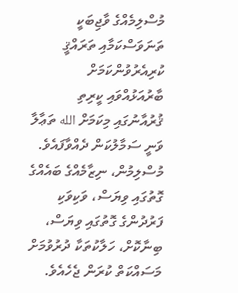މުސްލިމެއްގެ ވާޖިބަކީ ތަނަވަސްކަމާއި ތަރައްޤީ ކުރިއެރުވުންކަމަށް ބާރުއަޅުއްވައި ކީރިތި ޤުރުއާނުގައި މިކަމަށް الله ތަޢާލާ ވަނީ ސަމާލުކަން ދެއްވާފައެވެ.
މުސްލިމުން، ނިޒާމެއްގެ ބައެއްގެ ގޮތުގައި ވިޔަސް، ވަކިވަކި ފަރުދުންގެ ގޮތުގައި ވިޔަސް، ބިނާކޮށް، ހަލާކުތަކާ ދުރުވުމަށް މަސައްކަތް ކުރަން ޖެހެއެވެ.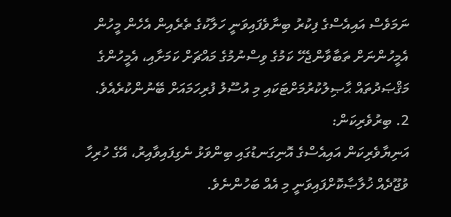ނަމަވެސް އައިއެސްގެ ފިކުރު ބިނާވެފައިވަނީ ހަލާކުގެ ތެރެއިން އެހެން މީހުން އެމީހުންނަށް ތަބާވާންޖެހޭ ކަމުގެ ވިސްނުމުގެ މައްޗަށް ކަމަށާއި، އެމީހުންގެ މަޤްޞަދުތައް ޙާޞިލުކުރުމަށްޓަކައި މި އުސޫލު ފުރިހަމައަށް ބޭނުންކުރެއެވެ.
2. ބިރުވެރިކަން:
އަނިޔާވެރިކަން އައިއެސްގެ އޮނިގަނޑުގައި ބިންވަޅު ނެގިފައިވާއިރު، އޭގެ ހުރިހާ ވުޖޫދެއް ޚުލާޞާކޮށްފައިވަނީ މި އެއް ބަހުންނެވެ.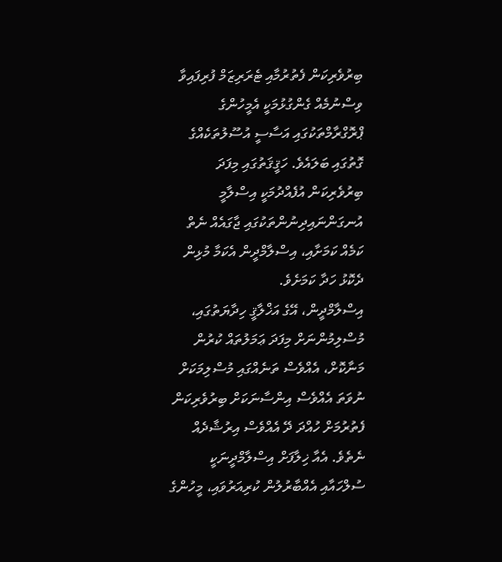ބިރުވެރިކަން ފެތުރުމާއި ޓެރަރިޒަމް ފުރިފައިވާ ވިސްނުމެއް ގެންގުޅުމަކީ އެމީހުންގެ ޕްރޮގްރާމްތަކުގައި އަސާސީ އުސޫލުތަކެއްގެ ގޮތުގައި ބަލައެވެ. ހަޤީޤަތުގައި މިފަދަ ބިރުވެރިކަން އުފެއްދުމަކީ އިސްލާމީ އުނގަންނައިދިނުންތަކުގައި ޖާގައެއް ނެތް ކަމެއް ކަމަށާއި، އިސްލާމްދީން އެކަމާ މުޅިން ދެކޮޅު ހަދާ ކަމަށެވެ.
އިސްލާމްދީން، އޭގެ އަޚްލާޤީ ހިދާޔަތުގައި، މުސްލިމުންނަށް މިފަދަ ޢަމަލުތައް ކުރުން މަނާކޮށް، އެއްވެސް ތަނެއްގައި މުސްލިމަކަށް ނުވަތަ އެއްވެސް އިންސާނަކަށް ބިރުވެރިކަން ފެތުރުމަށް ހުއްދަ ދޭ އެއްވެސް އިރުޝާދެއް ނެތެވެ. އެއާ ޚިލާފަށް އިސްލާމްދީނަކީ ސުލްހައާއި އެއްބާރުލުން ކުރިއަރުވައި، މީހުންގެ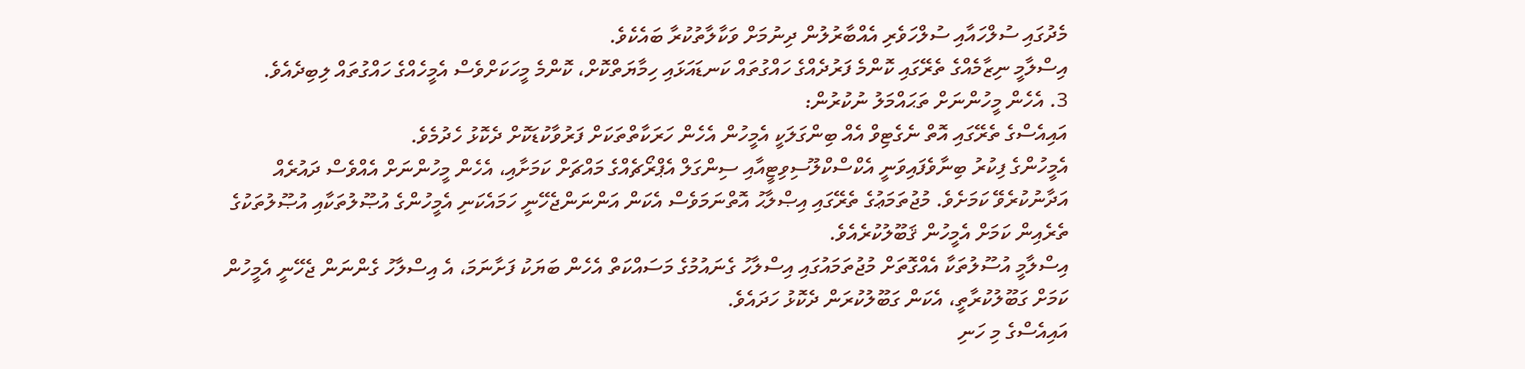މެދުގައި ސުލްހައާއި ސުލްހަވެރި އެއްބާރުލުން ދިނުމަށް ވަކާލާތުކުރާ ބައެކެވެ.
އިސްލާމީ ނިޒާމެއްގެ ތެރޭގައި ކޮންމެ ފަރުދެއްގެ ހައްގުތައް ކަނޑައަޅައި ހިމާޔަތްކޮށް، ކޮންމެ މީހަކަށްވެސް އެމީހެއްގެ ހައްގުތައް ލިބިދެއެވެ.
3. އެހެން މީހުންނަށް ތަޙައްމަލު ނުކުރުން:
އައިއެސްގެ ތެރޭގައި އޮތް ނެގެޓިވް އެއް ބިންގަލަކީ އެމީހުން އެހެން ހަރަކާތްތަކަށް ފަރުވާކުޑަކޮށް ދެކޮޅު ހެދުމެވެ.
އެމީހުންގެ ފިކުރު ބިނާވެފައިވަނީ އެކްސްކްލޫސިވިޓީއާއި ސިންގަލް އެޕްރޯޗެއްގެ މައްޗަށް ކަމަށާއި، އެހެން މީހުންނަށް އެއްވެސް ދައުރެއް އަދާނުކުރެވޭ ކަމަށެވެ. މުޖުތަމަޢުގެ ތެރޭގައި އިޞްލާޙު އޮތްނަމަވެސް އެކަން އަންނަންޖެހޭނީ ހަމައެކަނި އެމީހުންގެ އުޞޫލުތަކާއި އުޞޫލުތަކުގެ ތެރެއިން ކަމަށް އެމީހުން ޤަބޫލުކުރެއެވެ.
އިސްލާމީ އުސޫލުތަކާ އެއްގޮތަށް މުޖުތަމައުގައި އިސްލާހު ގެނައުމުގެ މަސައްކަތް އެހެން ބަޔަކު ފަށާނަމަ، އެ އިސްލާހު ގެންނަން ޖެހޭނީ އެމީހުން ކަމަށް ގަބޫލުކުރާތީ، އެކަން ގަބޫލުކުރަން ދެކޮޅު ހަދައެވެ.
އައިއެސްގެ މި ހަނި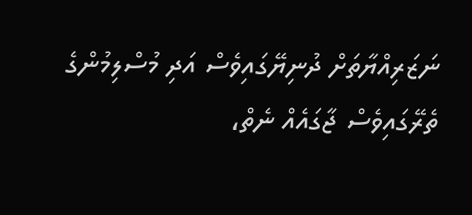ނަޒަރިއްޔާތަށް ދުނިޔޭގައިވެސް އަދި މުސްލިމުންގެ ތެރޭގައިވެސް ޖާގައެއް ނެތް،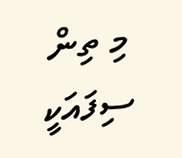މި ތިން ސިފައަކީ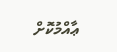ޢާއްމުކޮށް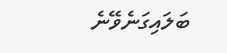ބަލައިގަނެވޭނެ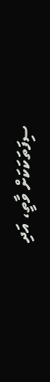ސިފަތަކަކަށް ވާތީ، އަދި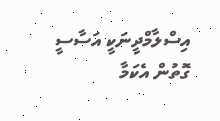އިސްލާމްދީނަކީ އަސާސީ ގޮތުން އެކަމާ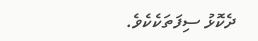ދެކޮޅު ސިފަތަކެކެވެ.